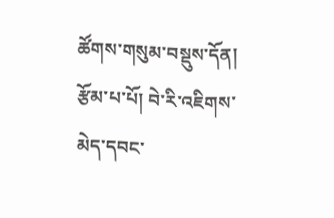ཚོགས་གསུམ་བསྡུས་དོན།
རྩོམ་པ་པོ། བེ་རི་འཇིགས་མེད་དབང་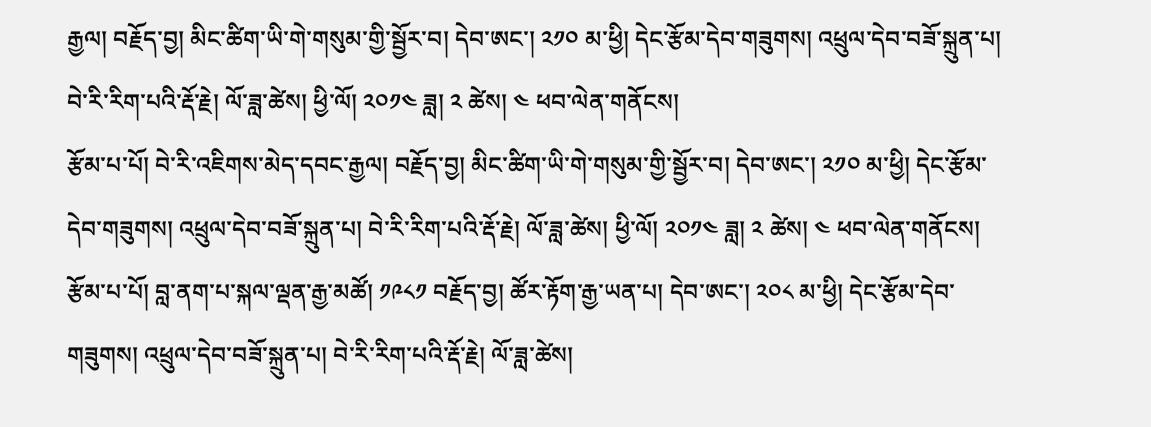རྒྱལ། བརྗོད་བྱ། མིང་ཚིག་ཡི་གེ་གསུམ་གྱི་སྦྱོར་བ། དེབ་ཨང་། ༢༡༠ མ་ཕྱི། དེང་རྩོམ་དེབ་གཟུགས། འཕྲུལ་དེབ་བཟོ་སྐྲུན་པ། བེ་རི་རིག་པའི་རྡོ་རྗེ། ལོ་ཟླ་ཚེས། ཕྱི་ལོ། ༢༠༡༤ ཟླ། ༢ ཚེས། ༤ ཕབ་ལེན་གནོངས།
རྩོམ་པ་པོ། བེ་རི་འཇིགས་མེད་དབང་རྒྱལ། བརྗོད་བྱ། མིང་ཚིག་ཡི་གེ་གསུམ་གྱི་སྦྱོར་བ། དེབ་ཨང་། ༢༡༠ མ་ཕྱི། དེང་རྩོམ་དེབ་གཟུགས། འཕྲུལ་དེབ་བཟོ་སྐྲུན་པ། བེ་རི་རིག་པའི་རྡོ་རྗེ། ལོ་ཟླ་ཚེས། ཕྱི་ལོ། ༢༠༡༤ ཟླ། ༢ ཚེས། ༤ ཕབ་ལེན་གནོངས།
རྩོམ་པ་པོ། བླ་ནག་པ་སྐལ་ལྡན་རྒྱ་མཚོ། ༡༩༨༡ བརྗོད་བྱ། ཚོར་རྟོག་རྒྱ་ཡན་པ། དེབ་ཨང་། ༢༠༨ མ་ཕྱི། དེང་རྩོམ་དེབ་གཟུགས། འཕྲུལ་དེབ་བཟོ་སྐྲུན་པ། བེ་རི་རིག་པའི་རྡོ་རྗེ། ལོ་ཟླ་ཚེས།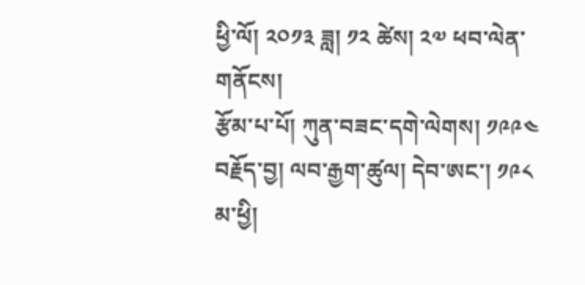ཕྱི་ལོ། ༢༠༡༣ ཟླ། ༡༢ ཚེས། ༢༧ ཕབ་ལེན་གནོངས།
རྩོམ་པ་པོ། ཀུན་བཟང་དགེ་ལེགས། ༡༩༩༤ བརྗོད་བྱ། ལབ་རྒྱག་ཚུལ། དེབ་ཨང་། ༡༩༨ མ་ཕྱི།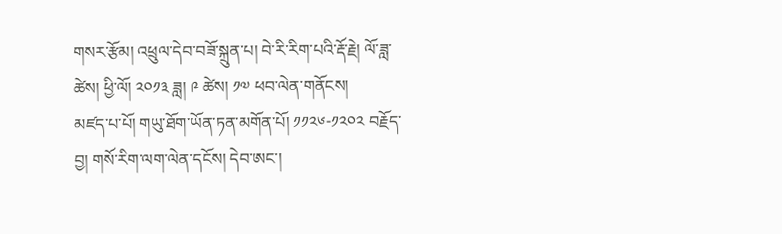གསར་རྩོམ། འཕྲུལ་དེབ་བཟོ་སྐྲུན་པ། བེ་རི་རིག་པའི་རྡོ་རྗེ། ལོ་ཟླ་ཚེས། ཕྱི་ལོ། ༢༠༡༣ ཟླ། ༩ ཚེས། ༡༧ ཕབ་ལེན་གནོངས།
མཛད་པ་པོ། གཡུ་ཐོག་ཡོན་ཏན་མགོན་པོ། ༡༡༢༦-༡༢༠༢ བརྗོད་བྱ། གསོ་རིག་ལག་ལེན་དངོས། དེབ་ཨང་།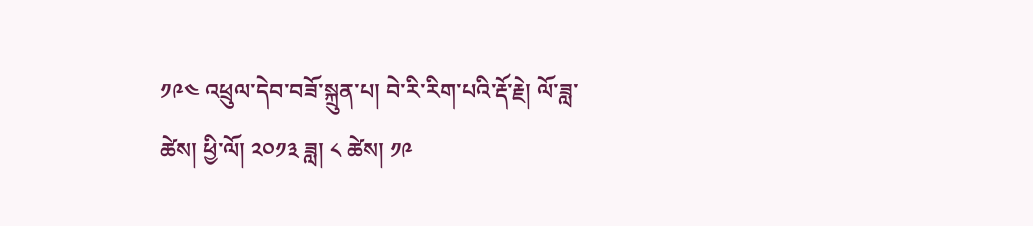༡༩༤ འཕྲུལ་དེབ་བཟོ་སྐྲུན་པ། བེ་རི་རིག་པའི་རྡོ་རྗེ། ལོ་ཟླ་ཚེས། ཕྱི་ལོ། ༢༠༡༣ ཟླ། ༨ ཚེས། ༡༩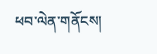ཕབ་ལེན་གནོངས།